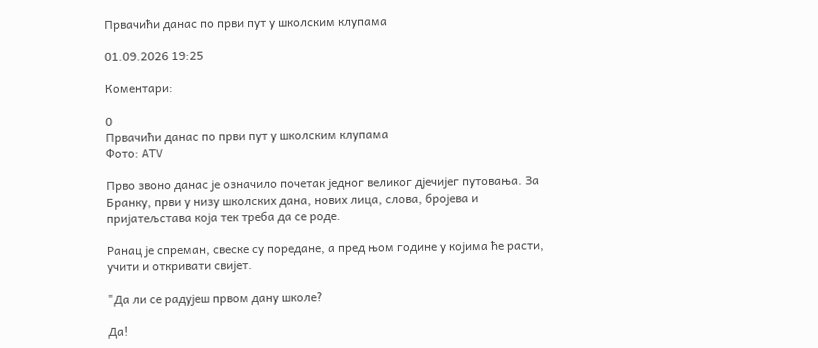Првачићи данас по први пут у школским клупама

01.09.2026 19:25

Коментари:

0
Првачићи данас по први пут у школским клупама
Фото: ATV

Прво звоно данас је означило почетак једног великог дјечијег путовања. За Бранку, први у низу школских дана, нових лица, слова, бројева и пријатељстава која тек треба да се роде.

Ранац је спреман, свеске су поредане, а пред њом године у којима ће расти, учити и откривати свијет.

"Да ли се радујеш првом дану школе?

Да!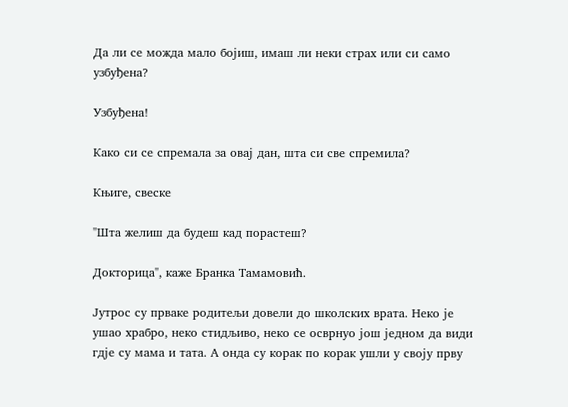Да ли се можда мало бојиш, имаш ли неки страх или си само узбуђена?

Узбуђена!

Како си се спремала за овај дан, шта си све спремила?

Књиге, свеске

"Шта желиш да будеш кад порастеш?

Докторица", каже Бранка Тамамовић.

Јутрос су прваке родитељи довели до школских врата. Неко је ушао храбро, неко стидљиво, неко се осврнуо још једном да види гдје су мама и тата. А онда су корак по корак ушли у своју прву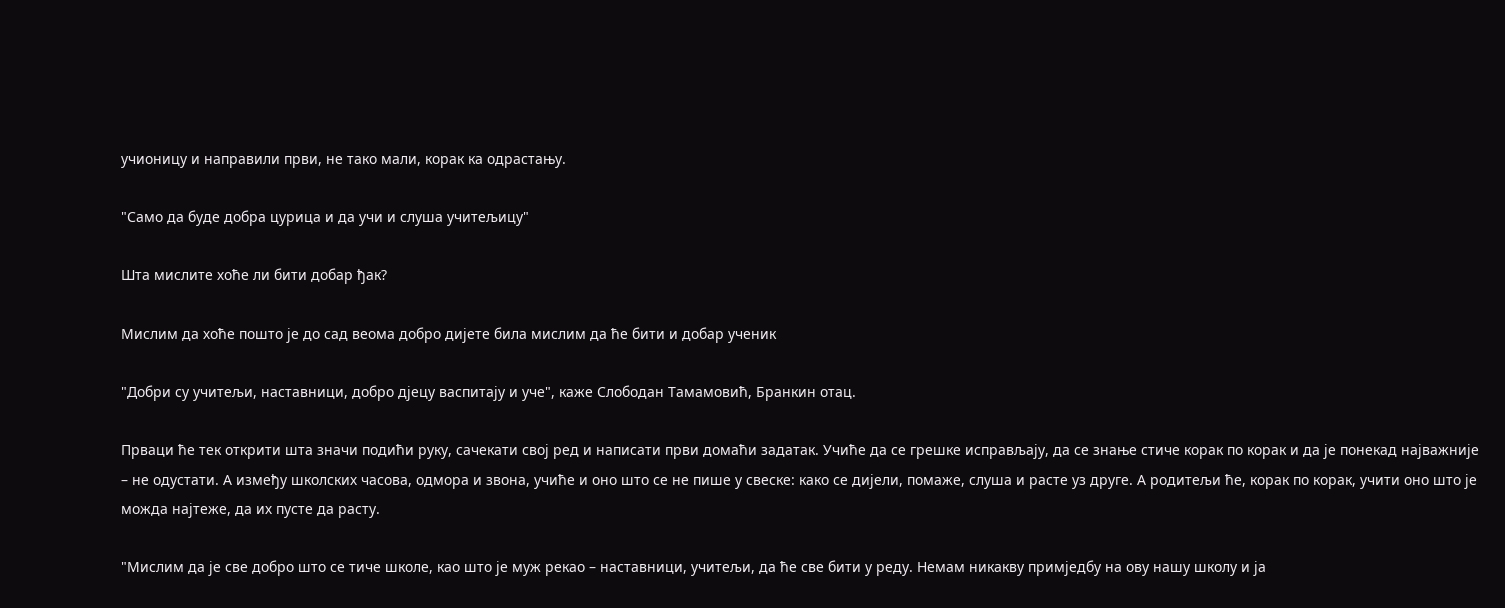учионицу и направили први, не тако мали, корак ка одрастању.

"Само да буде добра цурица и да учи и слуша учитељицу"

Шта мислите хоће ли бити добар ђак?

Мислим да хоће пошто је до сад веома добро дијете била мислим да ће бити и добар ученик

"Добри су учитељи, наставници, добро дјецу васпитају и уче", каже Слободан Тамамовић, Бранкин отац.

Прваци ће тек открити шта значи подићи руку, сачекати свој ред и написати први домаћи задатак. Учиће да се грешке исправљају, да се знање стиче корак по корак и да је понекад најважније – не одустати. А између школских часова, одмора и звона, учиће и оно што се не пише у свеске: како се дијели, помаже, слуша и расте уз друге. А родитељи ће, корак по корак, учити оно што је можда најтеже, да их пусте да расту.

"Мислим да је све добро што се тиче школе, као што је муж рекао – наставници, учитељи, да ће све бити у реду. Немам никакву примједбу на ову нашу школу и ја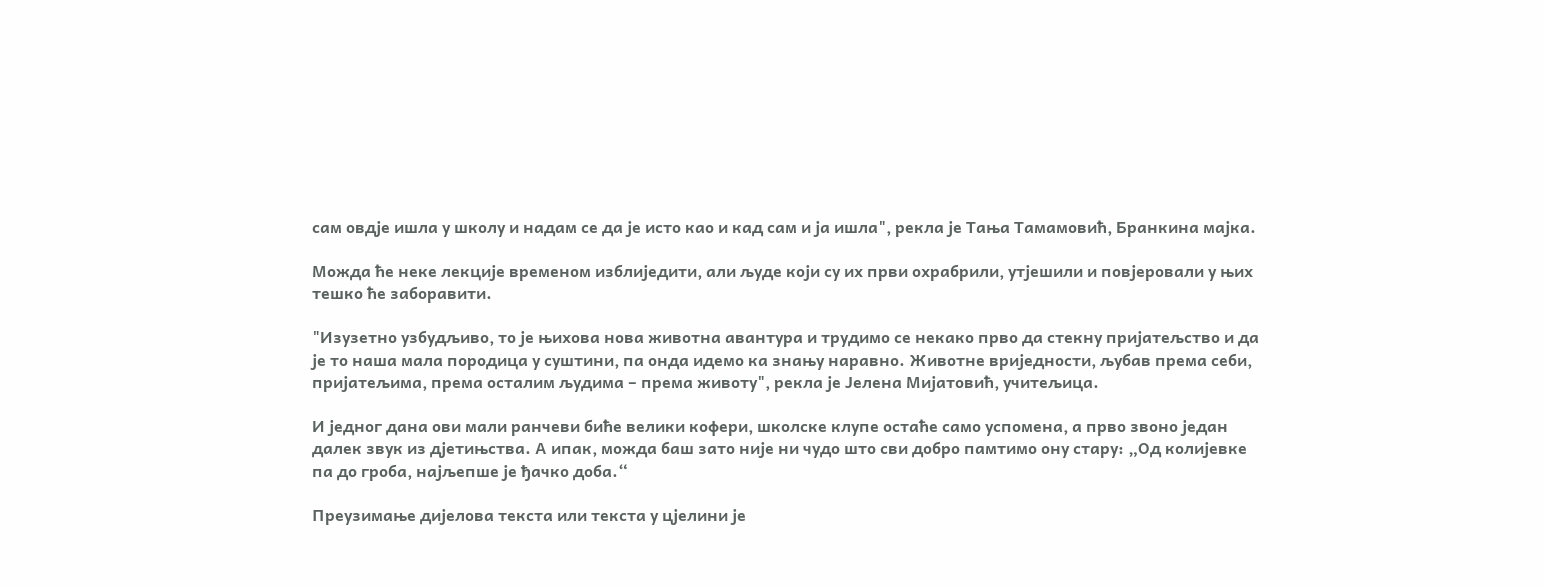сам овдје ишла у школу и надам се да је исто као и кад сам и ја ишла", рекла је Тања Тамамовић, Бранкина мајка.

Можда ће неке лекције временом изблиједити, али људе који су их први охрабрили, утјешили и повјеровали у њих тешко ће заборавити.

"Изузетно узбудљиво, то је њихова нова животна авантура и трудимо се некако прво да стекну пријатељство и да је то наша мала породица у суштини, па онда идемо ка знању наравно. Животне вриједности, љубав према себи, пријатељима, према осталим људима – према животу", рекла је Јелена Мијатовић, учитељица.

И једног дана ови мали ранчеви биће велики кофери, школске клупе остаће само успомена, а прво звоно један далек звук из дјетињства. А ипак, можда баш зато није ни чудо што сви добро памтимо ону стару: „Од колијевке па до гроба, најљепше је ђачко доба.“

Преузимање дијелова текста или текста у цјелини је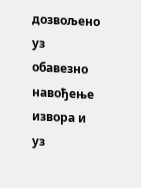дозвољено уз обавезно навођење извора и уз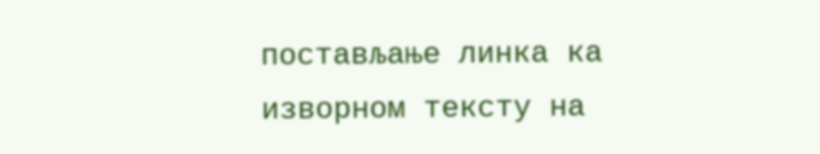постављање линка ка изворном тексту на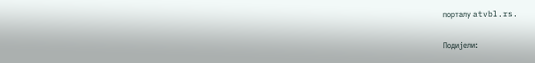порталу atvbl.rs.

Подијели: